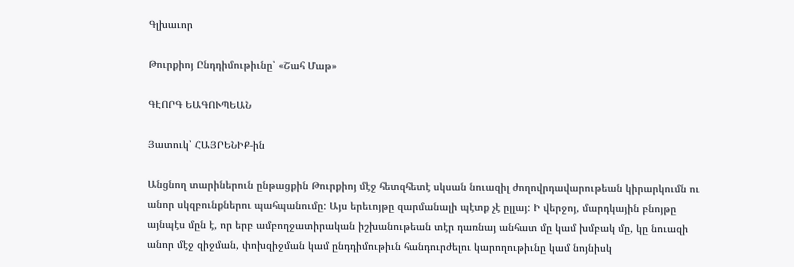Գլխաւոր

Թուրքիոյ Ընդդիմութիւնը՝ «Շահ Մաթ»

ԳԷՈՐԳ ԵԱԳՈՒՊԵԱՆ

Յատուկ՝ ՀԱՅՐԵՆԻՔ-ին

Անցնող տարիներուն ընթացքին Թուրքիոյ մէջ հետզհետէ սկսան նուազիլ ժողովրդավարութեան կիրարկումն ու անոր սկզբունքներու պահպանումը: Այս երեւոյթը զարմանալի պէտք չէ ըլլայ: Ի վերջոյ, մարդկային բնոյթը այնպէս մըն է, որ երբ ամբողջատիրական իշխանութեան տէր դառնայ անհատ մը կամ խմբակ մը, կը նուազի անոր մէջ զիջման, փոխզիջման կամ ընդդիմութիւն հանդուրժելու կարողութիւնը կամ նոյնիսկ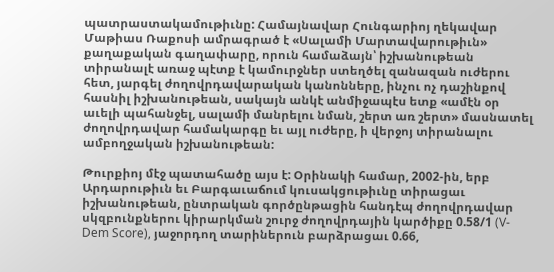պատրաստակամութիւնը: Համայնավար Հունգարիոյ ղեկավար Մաթիաս Ռաքոսի ամրագրած է «Սալամի Մարտավարութիւն» քաղաքական գաղափարը, որուն համաձայն՝ իշխանութեան տիրանալէ առաջ պէտք է կամուրջներ ստեղծել զանազան ուժերու հետ, յարգել ժողովրդավարական կանոնները, ինչու ոչ դաշինքով հասնիլ իշխանութեան, սակայն անկէ անմիջապէս ետք «ամէն օր աւելի պահանջել, սալամի մանրելու նման, շերտ առ շերտ» մասնատել ժողովրդավար համակարգը եւ այլ ուժերը, ի վերջոյ տիրանալու ամբողջական իշխանութեան:

Թուրքիոյ մէջ պատահածը այս է: Օրինակի համար, 2002-ին, երբ Արդարութիւն եւ Բարգաւաճում կուսակցութիւնը տիրացաւ իշխանութեան, ընտրական գործընթացին հանդէպ ժողովրդավար սկզբունքներու կիրարկման շուրջ ժողովրդային կարծիքը 0.58/1 (V-Dem Score), յաջորդող տարիներուն բարձրացաւ 0.66,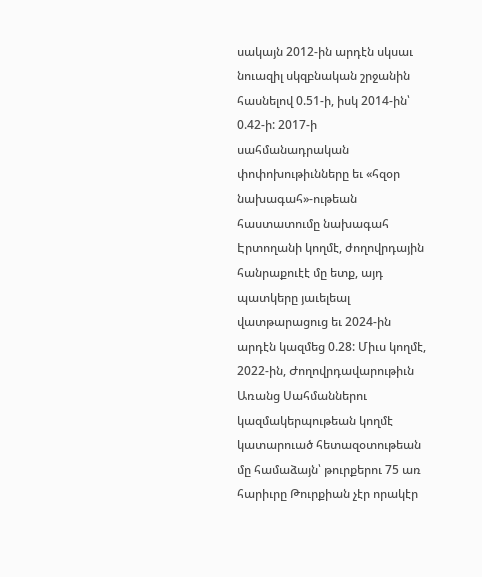սակայն 2012-ին արդէն սկսաւ նուազիլ սկզբնական շրջանին հասնելով 0.51-ի, իսկ 2014-ին՝ 0.42-ի: 2017-ի սահմանադրական փոփոխութիւնները եւ «հզօր նախագահ»-ութեան հաստատումը նախագահ Էրտողանի կողմէ, ժողովրդային հանրաքուէէ մը ետք, այդ պատկերը յաւելեալ վատթարացուց եւ 2024-ին արդէն կազմեց 0.28: Միւս կողմէ, 2022-ին, Ժողովրդավարութիւն Առանց Սահմաններու կազմակերպութեան կողմէ կատարուած հետազօտութեան մը համաձայն՝ թուրքերու 75 առ հարիւրը Թուրքիան չէր որակէր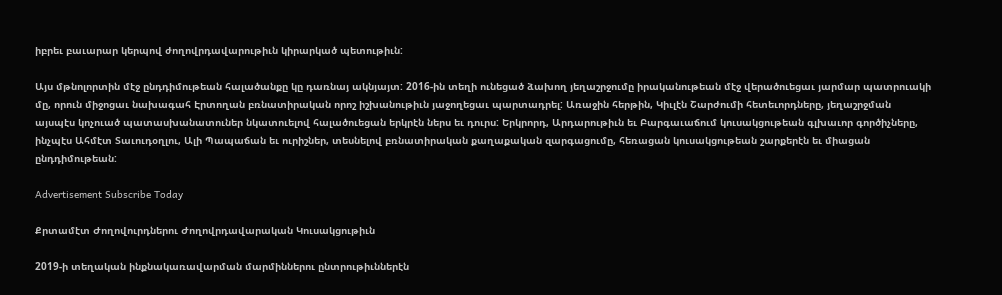իբրեւ բաւարար կերպով ժողովրդավարութիւն կիրարկած պետութիւն:

Այս մթնոլորտին մէջ ընդդիմութեան հալածանքը կը դառնայ ակնյայտ: 2016-ին տեղի ունեցած ձախող յեղաշրջումը իրականութեան մէջ վերածուեցաւ յարմար պատրուակի մը, որուն միջոցաւ նախագահ Էրտողան բռնատիրական որոշ իշխանութիւն յաջողեցաւ պարտադրել: Առաջին հերթին, Կիւլէն Շարժումի հետեւորդները, յեղաշրջման այսպէս կոչուած պատասխանատուներ նկատուելով հալածուեցան երկրէն ներս եւ դուրս: Երկրորդ, Արդարութիւն եւ Բարգաւաճում կուսակցութեան գլխաւոր գործիչները, ինչպէս Ահմէտ Տաւուդօղլու, Ալի Պապաճան եւ ուրիշներ, տեսնելով բռնատիրական քաղաքական զարգացումը, հեռացան կուսակցութեան շարքերէն եւ միացան ընդդիմութեան:

Advertisement Subscribe Today

Քրտամէտ Ժողովուրդներու Ժողովրդավարական Կուսակցութիւն

2019-ի տեղական ինքնակառավարման մարմիններու ընտրութիւններէն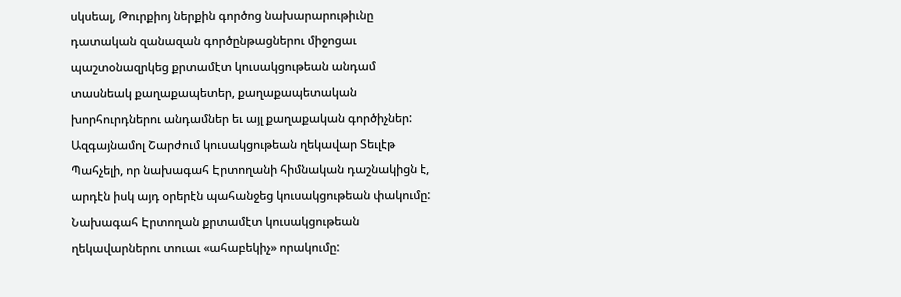սկսեալ, Թուրքիոյ ներքին գործոց նախարարութիւնը դատական զանազան գործընթացներու միջոցաւ պաշտօնազրկեց քրտամէտ կուսակցութեան անդամ տասնեակ քաղաքապետեր, քաղաքապետական խորհուրդներու անդամներ եւ այլ քաղաքական գործիչներ: Ազգայնամոլ Շարժում կուսակցութեան ղեկավար Տեւլէթ Պահչելի, որ նախագահ Էրտողանի հիմնական դաշնակիցն է, արդէն իսկ այդ օրերէն պահանջեց կուսակցութեան փակումը: Նախագահ Էրտողան քրտամէտ կուսակցութեան ղեկավարներու տուաւ «ահաբեկիչ» որակումը: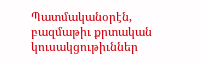Պատմականօրէն, բազմաթիւ քրտական կուսակցութիւններ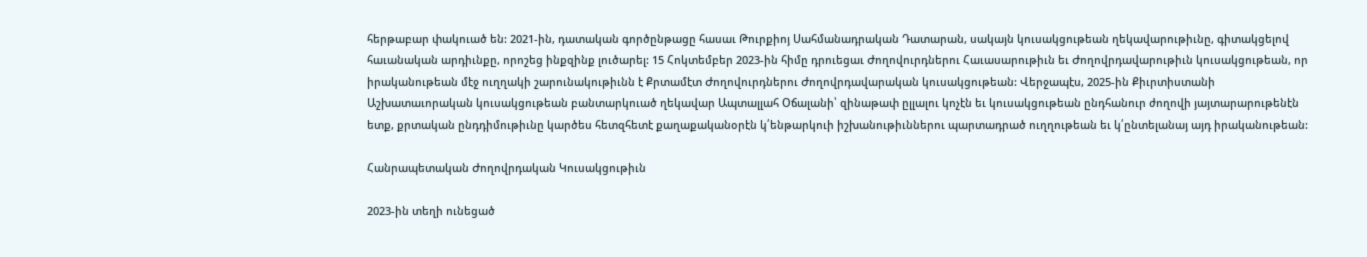հերթաբար փակուած են: 2021-ին, դատական գործընթացը հասաւ Թուրքիոյ Սահմանադրական Դատարան, սակայն կուսակցութեան ղեկավարութիւնը, գիտակցելով հաւանական արդիւնքը, որոշեց ինքզինք լուծարել: 15 Հոկտեմբեր 2023-ին հիմը դրուեցաւ Ժողովուրդներու Հաւասարութիւն եւ Ժողովրդավարութիւն կուսակցութեան, որ իրականութեան մէջ ուղղակի շարունակութիւնն է Քրտամէտ Ժողովուրդներու Ժողովրդավարական կուսակցութեան: Վերջապէս, 2025-ին Քիւրտիստանի Աշխատաւորական կուսակցութեան բանտարկուած ղեկավար Ապտալլահ Օճալանի՝ զինաթափ ըլլալու կոչէն եւ կուսակցութեան ընդհանուր ժողովի յայտարարութենէն ետք, քրտական ընդդիմութիւնը կարծես հետզհետէ քաղաքականօրէն կ՛ենթարկուի իշխանութիւններու պարտադրած ուղղութեան եւ կ՛ընտելանայ այդ իրականութեան:

Հանրապետական Ժողովրդական Կուսակցութիւն

2023-ին տեղի ունեցած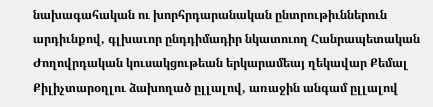նախագահական ու խորհրդարանական ընտրութիւններուն արդիւնքով, գլխաւոր ընդդիմադիր նկատուող Հանրապետական Ժողովրդական կուսակցութեան երկարամեայ ղեկավար Քեմալ Քիլիչտարօղլու ձախողած ըլլալով, առաջին անգամ ըլլալով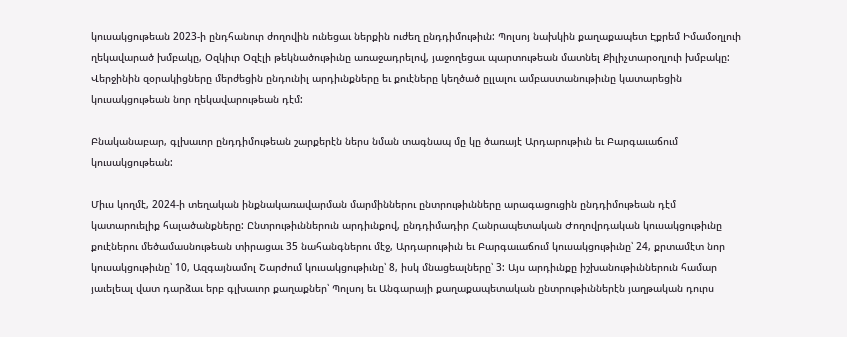կուսակցութեան 2023-ի ընդհանուր ժողովին ունեցաւ ներքին ուժեղ ընդդիմութիւն: Պոլսոյ նախկին քաղաքապետ Էքրեմ Իմամօղլուի ղեկավարած խմբակը, Օզկիւր Օզէլի թեկնածութիւնը առաջադրելով, յաջողեցաւ պարտութեան մատնել Քիլիչտարօղլուի խմբակը: Վերջինին զօրակիցները մերժեցին ընդունիլ արդիւնքները եւ քուէները կեղծած ըլլալու ամբաստանութիւնը կատարեցին կուսակցութեան նոր ղեկավարութեան դէմ:

Բնականաբար, գլխաւոր ընդդիմութեան շարքերէն ներս նման տագնապ մը կը ծառայէ Արդարութիւն եւ Բարգաւաճում կուսակցութեան:

Միւս կողմէ, 2024-ի տեղական ինքնակառավարման մարմիններու ընտրութիւնները արագացուցին ընդդիմութեան դէմ կատարուելիք հալածանքները: Ընտրութիւններուն արդիւնքով, ընդդիմադիր Հանրապետական Ժողովրդական կուսակցութիւնը քուէներու մեծամասնութեան տիրացաւ 35 նահանգներու մէջ, Արդարութիւն եւ Բարգաւաճում կուսակցութիւնը՝ 24, քրտամէտ նոր կուսակցութիւնը՝ 10, Ազգայնամոլ Շարժում կուսակցութիւնը՝ 8, իսկ մնացեալները՝ 3: Այս արդիւնքը իշխանութիւններուն համար յաւելեալ վատ դարձաւ երբ գլխաւոր քաղաքներ՝ Պոլսոյ եւ Անգարայի քաղաքապետական ընտրութիւններէն յաղթական դուրս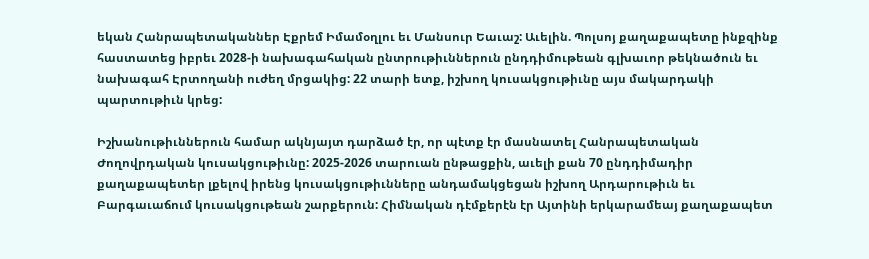եկան Հանրապետականներ Էքրեմ Իմամօղլու եւ Մանսուր Եաւաշ: Աւելին. Պոլսոյ քաղաքապետը ինքզինք հաստատեց իբրեւ 2028-ի նախագահական ընտրութիւններուն ընդդիմութեան գլխաւոր թեկնածուն եւ նախագահ Էրտողանի ուժեղ մրցակից: 22 տարի ետք, իշխող կուսակցութիւնը այս մակարդակի պարտութիւն կրեց:

Իշխանութիւններուն համար ակնյայտ դարձած էր, որ պէտք էր մասնատել Հանրապետական Ժողովրդական կուսակցութիւնը: 2025-2026 տարուան ընթացքին, աւելի քան 70 ընդդիմադիր քաղաքապետեր լքելով իրենց կուսակցութիւնները անդամակցեցան իշխող Արդարութիւն եւ Բարգաւաճում կուսակցութեան շարքերուն: Հիմնական դէմքերէն էր Այտինի երկարամեայ քաղաքապետ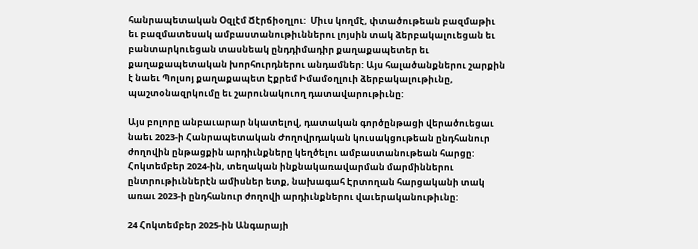հանրապետական Օզլէմ Ճէրճիօղլու:  Միւս կողմէ, փտածութեան բազմաթիւ եւ բազմատեսակ ամբաստանութիւններու լոյսին տակ ձերբակալուեցան եւ բանտարկուեցան տասնեակ ընդդիմադիր քաղաքապետեր եւ քաղաքապետական խորհուրդներու անդամներ: Այս հալածանքներու շարքին է նաեւ Պոլսոյ քաղաքապետ Էքրեմ Իմամօղլուի ձերբակալութիւնը, պաշտօնազրկումը եւ շարունակուող դատավարութիւնը:

Այս բոլորը անբաւարար նկատելով, դատական գործընթացի վերածուեցաւ նաեւ 2023-ի Հանրապետական Ժողովրդական կուսակցութեան ընդհանուր ժողովին ընթացքին արդիւնքները կեղծելու ամբաստանութեան հարցը: Հոկտեմբեր 2024-ին, տեղական ինքնակառավարման մարմիններու ընտրութիւններէն ամիսներ ետք, նախագահ Էրտողան հարցականի տակ առաւ 2023-ի ընդհանուր ժողովի արդիւնքներու վաւերականութիւնը:

24 Հոկտեմբեր 2025-ին Անգարայի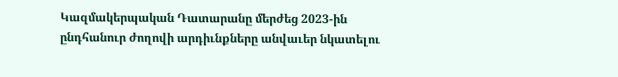Կազմակերպական Դատարանը մերժեց 2023-ին ընդհանուր ժողովի արդիւնքները անվաւեր նկատելու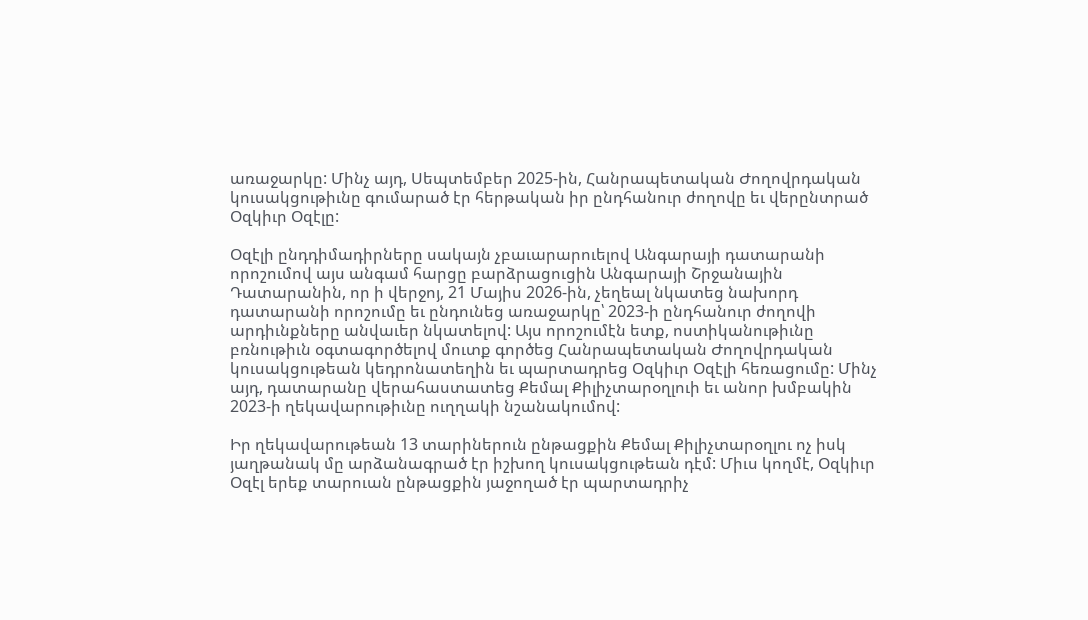առաջարկը: Մինչ այդ, Սեպտեմբեր 2025-ին, Հանրապետական Ժողովրդական կուսակցութիւնը գումարած էր հերթական իր ընդհանուր ժողովը եւ վերընտրած Օզկիւր Օզէլը:

Օզէլի ընդդիմադիրները սակայն չբաւարարուելով Անգարայի դատարանի որոշումով այս անգամ հարցը բարձրացուցին Անգարայի Շրջանային Դատարանին, որ ի վերջոյ, 21 Մայիս 2026-ին, չեղեալ նկատեց նախորդ դատարանի որոշումը եւ ընդունեց առաջարկը՝ 2023-ի ընդհանուր ժողովի արդիւնքները անվաւեր նկատելով: Այս որոշումէն ետք, ոստիկանութիւնը բռնութիւն օգտագործելով մուտք գործեց Հանրապետական Ժողովրդական կուսակցութեան կեդրոնատեղին եւ պարտադրեց Օզկիւր Օզէլի հեռացումը: Մինչ այդ, դատարանը վերահաստատեց Քեմալ Քիլիչտարօղլուի եւ անոր խմբակին 2023-ի ղեկավարութիւնը ուղղակի նշանակումով:

Իր ղեկավարութեան 13 տարիներուն ընթացքին Քեմալ Քիլիչտարօղլու ոչ իսկ յաղթանակ մը արձանագրած էր իշխող կուսակցութեան դէմ: Միւս կողմէ, Օզկիւր Օզէլ երեք տարուան ընթացքին յաջողած էր պարտադրիչ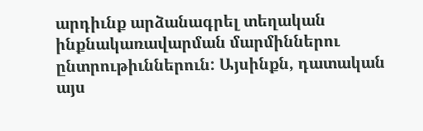արդիւնք արձանագրել տեղական ինքնակառավարման մարմիններու ընտրութիւններուն: Այսինքն, դատական այս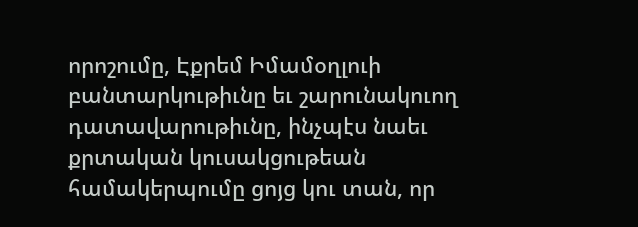որոշումը, Էքրեմ Իմամօղլուի բանտարկութիւնը եւ շարունակուող դատավարութիւնը, ինչպէս նաեւ քրտական կուսակցութեան համակերպումը ցոյց կու տան, որ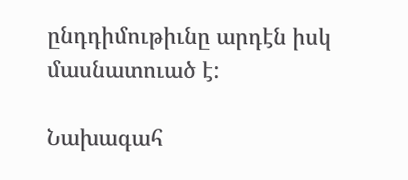ընդդիմութիւնը արդէն իսկ մասնատուած է:

Նախագահ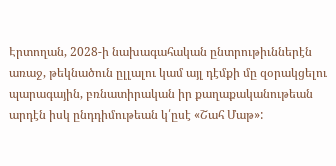Էրտողան, 2028-ի նախագահական ընտրութիւններէն առաջ, թեկնածուն ըլլալու կամ այլ դէմքի մը զօրակցելու պարագային, բռնատիրական իր քաղաքականութեան արդէն իսկ ընդդիմութեան կ՛ըսէ «Շահ Մաթ»: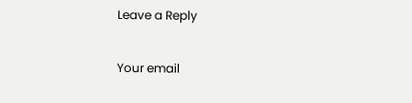Leave a Reply

Your email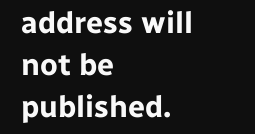address will not be published.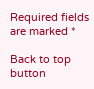Required fields are marked *

Back to top button